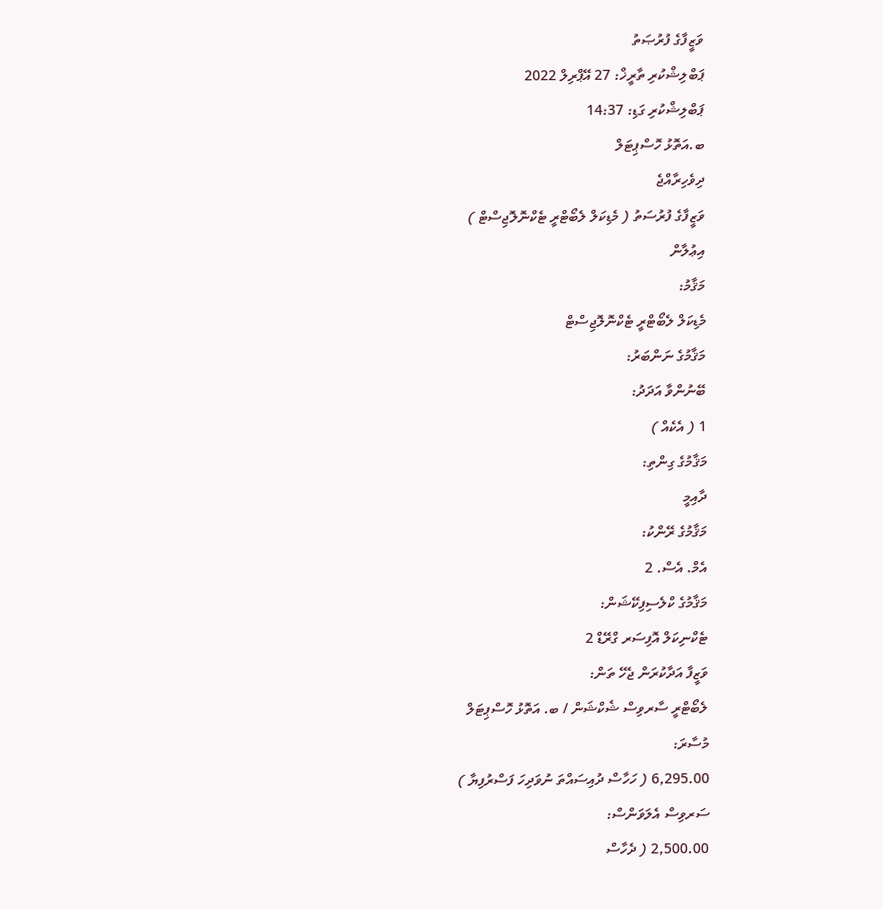ވަޒީފާގެ ފުރުޞަތު
ޕަބްލިޝްކުރި ތާރީޚް: 27 އޭޕްރިލް 2022
ޕަބްލިޝްކުރި ގަޑި: 14:37
ބ.އަތޮޅު ހޮސްޕިޓަލް
ދިވެހިރާއްޖެ
ވަޒީފާގެ ފުރުސަތު ( މެޑިކަލް ލެބޯޓްރީ ޓެކްނޮލޮޖިސްޓް )
އިޢުލާން
މަޤާމު:
މެޑިކަލް ލެބޯޓްރީ ޓެކްނޮލޮޖިސްޓް
މަޤާމުގެ ނަންބަރު:
ބޭނުންވާ އަދަދު:
1 ( އެކެއް )
މަޤާމުގެ ގިންތި:
ދާއިމީ
މަޤާމުގެ ރޭންކު:
އެމް. އެސް. 2
މަޤާމުގެ ކްލެސިފިކޭޝަން:
ޓެކްނިކަލް އޮފިސަރ ގްރޭޑް 2
ވަޒީފާ އަދާކުރަން ޖެހޭ ތަން:
ލެބޯޓްރީ ސާރވިސް ޝެކްޝަން / ބ. އަތޮޅު ހޮސްޕިޓަލް
މުސާރަ:
6,295.00 ( ހަހާސް ދުއިސައްތަ ނުވަދިހަ ފަސްރުފިޔާ )
ސަރވިސް އެލަވަންސް:
2,500.00 ( ދެހާސް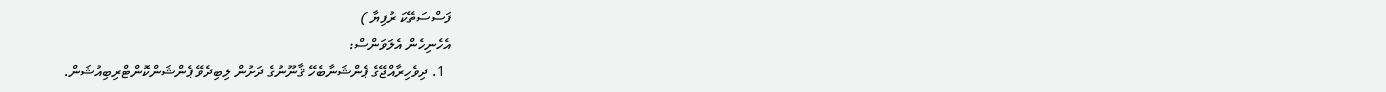ފަސްސަތޭކަ ރުފިޔާ )
އެހެނިހެން އެލަވަންސް:
  1. ދިވެހިރާއްޖޭގެ ޕެންޝަނާބެހޭ ޤާނޫނުގެ ދަށުން ލިބިދެވޭ ޕެންޝަންކޮންޓްރިބިއުޝަން.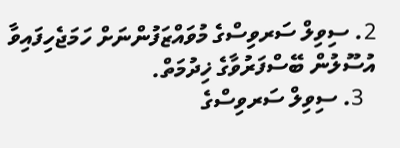2. ސިވިލް ސަރވިސްގެ މުވައްޒަފުންނަށް ހަމަޖެހިފައިވާ އުސޫލުން ބޭސްފަރުވާގެ ޚިދުމަތް.
  3. ސިވިލް ސަރވިސްގެ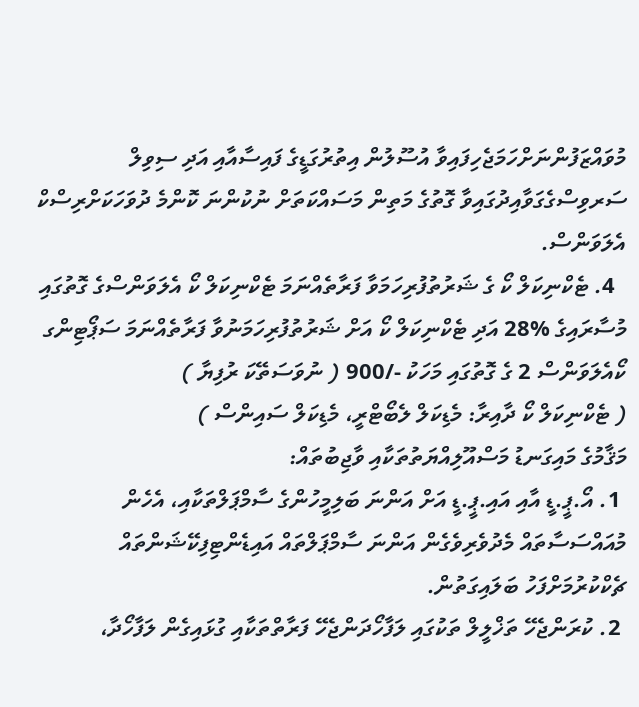މުވައްޒަފުންނަށްހަމަޖެހިފައިވާ އުސޫލުން އިތުރުގަޑީގެ ފައިސާއާއި އަދި ސިވިލް ސަރވިސްގެގަވާއިދުގައިވާ ގޮތުގެ މަތިން މަސައްކަތަށް ނުކުންނަ ކޮންމެ ދުވަހަކަށްރިސްކް އެލަވަންސް.
  4. ޓެކްނިކަލް ކޯ ގެ ޝަރުތުފުރިހަމަވާ ފަރާތެއްނަމަ ޓެކްނިކަލް ކޯ އެލަވަންސްގެ ގޮތުގައި މުސާރައިގެ %28 އަދި ޓެކްނިކަލް ކޯ އަށް ޝަރުތުފުރިހަމަނުވާ ފަރާތެއްނަމަ ސަޕޯޓިންގ ކޯއެލަވަންސް 2 ގެ ގޮތުގައި މަހަކު -/900 ( ނުވަސަތޭކަ ރުފިޔާ )
( ޓެކްނިކަލް ކޯ ދާއިރާ: މެޑިކަލް ލެބޯޓްރީ، މެޑިކަލް ސައިންސް )
މަޤާމުގެ މައިގަނޑު މަސްއޫލިއްޔަތުތަކާއި ވާޖިބުތައް:
 1. އޯ.ޕީ.ޑީ އާއި އައި.ޕީ.ޑީ އަށް އަންނަ ބަލިމީހުންގެ ސާމްޕަލްތަކާއި، އެހެން މުއައްސަސާތައް މެދުވެރިވެގެން އަންނަ ސާމްޕަލްތައް އައިޑެންޓިފިކޭޝަންތައް ޗެކްކުރުމަށްފަހު ބަލައިގަތުން.
 2. ކުރަންޖެހޭ ތަޚްލީލް ތަކުގައި ލަފާހޯދަންޖެހޭ ފަރާތްތަކާއި ގުޅައިގެން ލަފާހޯދާ،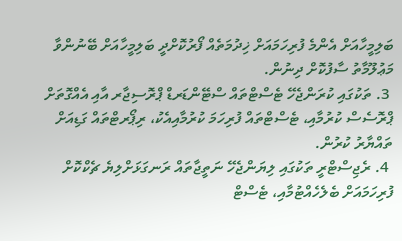ބަލިމީހާއަށް އެންމެ ފުރިހަމައަށް ޚިދުމަތެއް ފޯރުކޮށްދީ ބަލިމީހާއަށް ބޭނުންވާ މަޢުލޫމާތު ސާފުކޮށް ދިނުން.
 3. ތަކުގައި ކުރަންޖެހޭ ޓެސްޓްތައް ސްޓޭންޑަރޑް ޕްރޮސިޖާރ އާއި އެއްގޮތަށް ޕްރޮސެސް ކުރުމާއި، ޓެސްޓްތައް ފުރިހަމަ ކުރުމާއިއެކު، ރިޕޯރޓްތައް ގަޑިއަށް ތައްޔާރު ކުރުން.
 4. ރެޖިސްޓްރީ ތަކުގައި ލިޔަންޖެހޭ ނަތީޖާތައް ރަނގަޅަށްލިޔެ ޗެކްކޮށް ފުރިހަމައަށް ބެލެހެއްޓުމާއި، ޓެސްޓް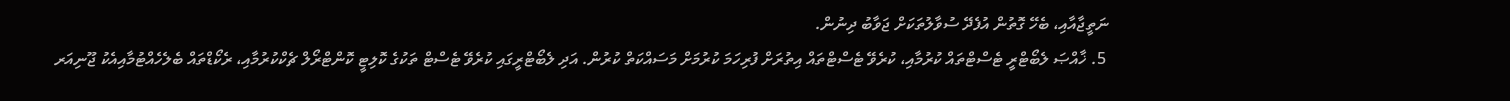ނަތީޖާއާއި، ބެހޭ ގޮތުން އުފެދޭ ސުވާލުތަކަށް ޖަވާބު ދިނުން.
 5. ޚާއްޞަ ލެބޯޓްރީ ޓެސްޓްތައް ކުރުމާއި، ކުރެވޭ ޓެސްޓްތައް އިތުރަށް ފުރިހަމަ ކުރުމަށް މަސައްކަތް ކުރުން. އަދި ލެބޯޓްރީގައި ކުރެވޭ ޓެސްޓް ތަކުގެ ކޮލިޓީ ކޮންޓްރޯލް ޗެކްކުރުމާއި، ރެކޯޑްތައް ބެލެހެއްޓުމާއިއެކު ޖޫނިއަރ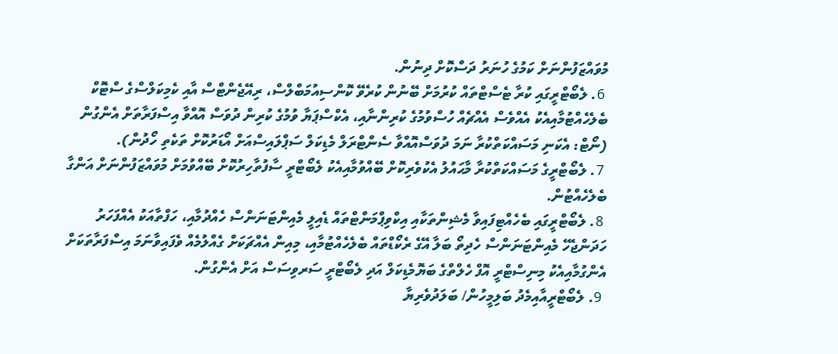މުވައްޒަފުންނަށް ކަމުގެ ހުނަރު ދަސްކޮށް ދިނުން.
 6. ލެބޯޓްރީގައި ކުރާ ޓެސްޓްތައް ކުރުމަށް ބޭނުން ކުރެވޭ ކޮންސިއުމަބްލްސް، ރިއޭޖެންޓްސް އާއި ކެމިކަލްސްގެ ސްޓޮކް ބެލެހެއްޓުމާއިއެކު އެއްވެސް އެއްޗެއް ހުސްވުމުގެ ކުރިންނާއި، އެކްސްޕަޔާ ވުމުގެ ކުރިން ދުވަސް އޮއްވާ އިސްފަރާތަށް އެންގުން (ނޯޓް: އެކަނި މަސައްކަތްކުރާ ނަމަ ދުވަސްއޮއްވާ ސެންޓްރަލް މެޑިކަލް ސަޕްލައިސްއަށް އޯޑަރުކޮށް ތަކެތި ހޯދުން).
 7. ލެބޯޓްރީގެ މަސައްކަތްކުރާ މާޙައުލު އެކުވެރިކޮށް ބޭއްވުމާއިއެކު ލެބޯޓްރީ ސާފުތާހިރުކޮށް ބޭއްވުމަށް މުވައްޒަފުންނަށް އަންގާ ބެލެހެއްޓުން.
 8. ލެބޯޓްރީގައި ބެހެއްޓިފައިވާ މެޝިންތަކާއި އިކްވިޕްމަންޓްތައް ޑެއިލީ މެއިންޓަނަންސް ހެއްދުމާއި، ހަފްތާއަކު އެއްފަހަރު ހަދަންޖެހޭ މެއިންޓަނަންސް ހެދިތޯ ބަލާ އޭގެ ރެކޯޑްތައް ބެލެހެއްޓުމާއި، މިއިން އެއްޗަކަށް ގެއްލުމެއް ވެފައިވާނަމަ އިސްފަރާތަކަށް އެންގުމާއިއެކު މިނިސްޓްރީ އޮފް ހެލްތްގެ ބަޔޮމެޑިކަލް އަދި ލެބޯޓްރީ ސަރވިސަސް އަށް އެންގުން.
 9. ލެބޯޓްރީއާއިމެދު ބަލިމީހުން/ ބަލަދުވެރިޔާ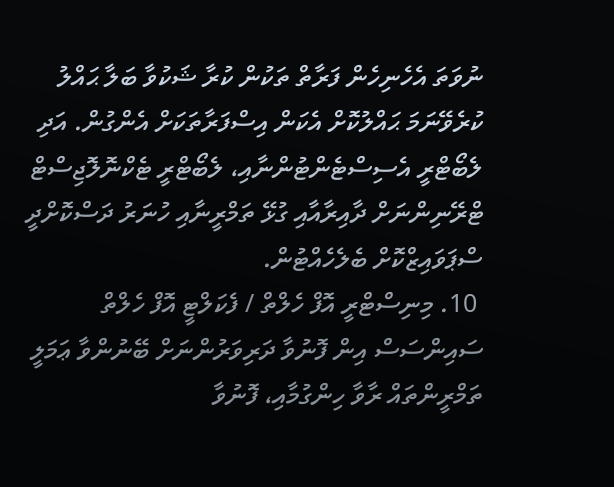ނުވަތަ އެހެނިހެން ފަރާތް ތަކުން ކުރާ ޝަކުވާ ބަލާ ޙައްލު ކުރެވޭނަމަ ޙައްލުކޮށް އެކަން އިސްފަރާތަކަށް އެންގުން. އަދި ލެބޯޓްރީ އެސިސްޓެންޓުންނާއި، ލެބޯޓްރީ ޓެކްނޮލޮޖިސްޓް ޓްރޭނިންނަށް ދާއިރާއާއި ގުޅޭ ތަމްރީނާއި ހުނަރު ދަސްކޮށްދީ ސްޕަވައިޒްކޮށް ބެލެހެއްޓުން.
 10. މިނިސްޓްރީ އޮފް ހެލްތް / ފެކަލްޓީ އޮފް ހެލްތް ސައިންސަސް އިން ފޮނުވާ ދަރިވަރުންނަށް ބޭނުންވާ ޢަމަލީ ތަމްރީންތައް ރާވާ ހިންގުމާއި، ފޮނުވާ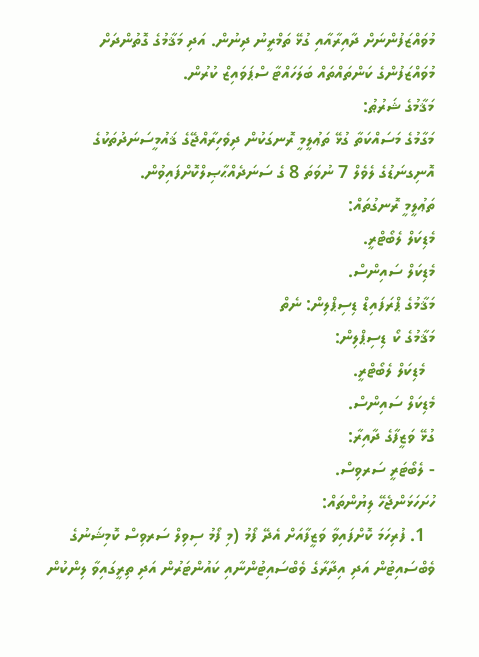މުވައްޒަފުންނަށް ދާއިރާއާއި ގުޅޭ ތަމްރީނު ދިނުން. އަދި މަޤާމުގެ ގޮތުންދަށް މުވައްޒަފުންގެ ކަންތައްތައް ބަލަހައްޓާ ސްޕަވައިޒް ކުރުން.
މަޤާމުގެ ޝަރުޠު:
މަގާމުގެ މަސައްކަތާ ގުޅޭ ތަޢުލީމީ ރޮނގަކުން ދިވެހިރާއްޖޭގެ ޤައުމީސަނަދުތަކުގެ އޮނިގނަޑުގެ ލެވެލް 7 ނުވަތަ 8 ގެ ސަނަދެއްޙާޞިލްކޮށްފައިވުން.
ތަޢުލީމީ ރޮނގުތައް:
މެޑިކަލް ލެބޯޓްރީ.
މެޑިކަލް ސައިންސް.
މަޤާމުގެ ޕްރަފައިޑް ޑިސިޕްލިން: ނެތް
މަޤާމުގެ ކޯ ޑިސިޕްލިން:
  މެޑިކަލް ލެބޯޓްރީ.
މެޑިކަލް ސައިންސް.
ގުޅޭ ވަޒީފާގެ ދާއިރާ:
- ލެބޯޓަރީ ސަރވިސް.
ހުށަހަޅަންޖެހޭ ލިޔުންތައް:
  1. ފުރިހަމަ ކޮށްފައިވާ ވަޒީފާއަށް އެދޭ ފޯމު (މި ފޯމު ސިވިލް ސަރވިސް ކޮމިޝަނުގެ ވެބްސައިޓުން އަދި އިދާރާގެ ވެބްސައިޓުންނާއި ކައުންޓަރުން އަދި ތިރީގައިވާ ލިންކުން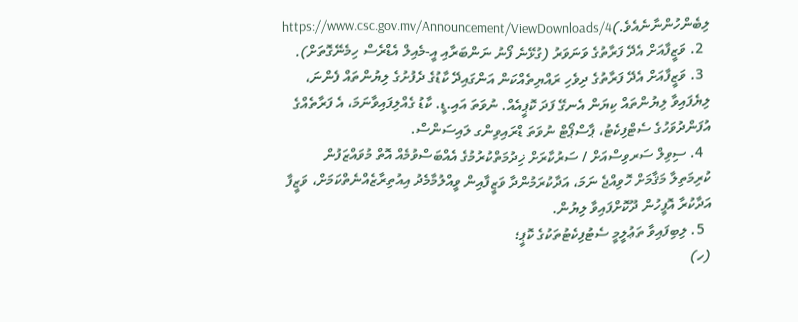ލިބެންހުންނާނެއެވެ.)https://www.csc.gov.mv/Announcement/ViewDownloads/4
  2. ވަޒީފާއަށް އެދޭ ފަރާތުގެ ވަނަވަރު (ގުޅޭނެ ފޯނު ނަންބަރާއި އީ-މެއިލް އެޑްރެސް ހިމެނޭގޮތަށް).
  3. ވަޒީފާއަށް އެދޭ ފަރާތުގެ ދިވެހި ރައްޔިތެއްކަން އަންގައިދޭ ކާޑުގެ ދެފުށުގެ ލިޔުންތައް ފެންނަ، ލިޔެފައިވާ ލިޔުންތައް ކިޔަން އެނގޭ ފަދަ ކޮޕީއެއް. ނުވަތަ އައި.ޑީ. ކާޑު ގެއްލިފައިވާނަމަ، އެ ފަރާތެއްގެ އުފަންދުވަހުގެ ސެޓްފިކެޓު، ޕާސްޕޯޓް ނުވަތަ ޑްރައިވިންގ ލައިސަންސް.
  4. ސިވިލް ސަރވިސްއަށް / ސަރުކާރަށް ޚިދުމަތްކުރުމުގެ އެއްބަސްވުމެއް އޮތް މުވައްޒަފުން ކުރިމަތިލާ މަޤާމަށް ހޮވިއްޖެ ނަމަ، އަދާކުރަމުންދާ ވަޒީފާއިން ވީއްލުމާމެދު އިއުތިރާޒެއްނެތްކަމަށް، ވަޒީފާ އަދާކުރާ އޮފީހުން ދޫކޮށްފައިވާ ލިޔުން.
  5. ލިބިފައިވާ ތަޢުލީމީ ސެޓުފިކެޓުތަކުގެ ކޮޕީ؛
(ހ)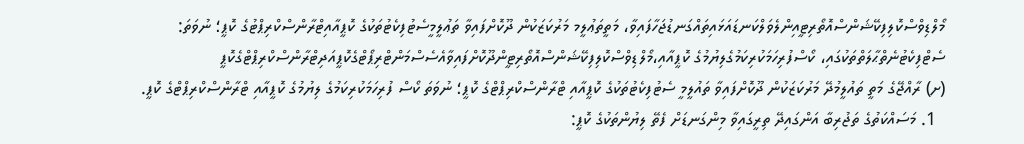މޯލްޑިވްސްކޮލިފިކޭޝަންސްއޮތޯރިޓީއިންލެވަލްކަނޑައަޅައިތައްގަނޑުޖަހާފައިވާ، މަތީތަޢުލީމ މަރުކަޒަކުން ދޫކޮށްފައިވާ ތަޢުލީމީސެޓުފިކެޓުތަކުގެ ކޮޕީއާއިޓްރާންސްކްރިޕްޓުގެ ކޮޕީ؛ ނުވަތަ: ސެޓްފިކެޓުނެތްޙާލަތްތަކުގައި، ކޯސްފުރިހަމަކުރިކަމުގެލިޔުމުގެ ކޮޕީއާއި،މޯލްޑިވްސްކޮލިފިކޭޝަންސްއޮތޯރިޓީންދޫކޮށްފައިވާއެސެސްމަންޓްރިޕޯޓްގެކޮޕީއަދިޓްރާންސްކްރިޕްޓްގެކޮޕީ
(ށ) ރާއްޖޭގެ މަތީ ތައުލީމުދޭ މަރުކަޒަކުން ދޫކޮށްފައިވާ ތައުލީމީ ސެޓުފިކެޓުތަކުގެ ކޮޕީއާއި ޓްރާންސްކްރިޕްޓްގެ ކޮޕީ؛ ނުވަތަ ކޯސް ފުރިހަމަކުރިކަމުގެ ލިޔުމުގެ ކޮޕީއާއި ޓްރާންސްކްރިޕްޓްގެ ކޮޕީ.
  1. މަސައްކަތުގެ ތަޖުރިބާ އަންގައިދޭ ތިރީގައިވާ މިންގަނޑަށް ފެތޭ ލިޔުންތަކުގެ ކޮޕީ: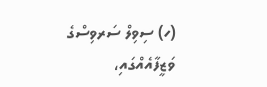(ހ) ސިވިލް ސަރވިސްގެ ވަޒީފާއެއްގައި،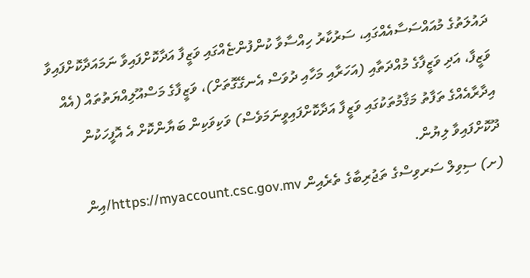ދައުލަތުގެ މުއައްސަސާއެއްގައި، ސަރުކާރު ހިއްސާވާ ކުންފުންޏެއްގައި ވަޒީފާ އަދާކޮށްފައިވާ ނަމައަދާކޮށްފައިވާ ވަޒީފާ، އަދި ވަޒީފާގެ މުއްދަތާއި (އަހަރާއި މަހާއި ދުވަސް އެނގޭގޮތަށް)، ވަޒީފާގެ މަސްއޫލިއްޔަތުތައް (އެއް އިދާރާއެއްގެ ތަފާތު މަޤާމުތަކުގައި ވަޒީފާ އަދާކޮށްފައިވީނަމަވެސް) ވަކިވަކިން ބަޔާންކޮށް އެ އޮފީހަކުން ދޫކޮށްފައިވާ ލިޔުން.
(ށ) ސިވިލް ސަރވިސްގެ ތަޖުރިބާގެ ތެރެއިން https://myaccount.csc.gov.mv/އިން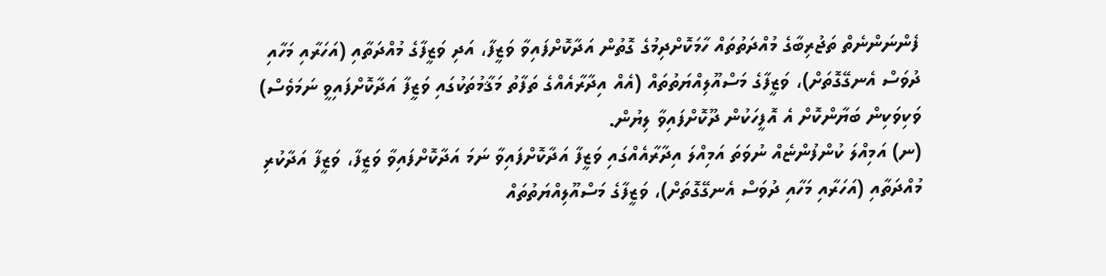ފެންނަންނެތް ތަޖުރިބާގެ މުއްދަތުތައް ހާމަކޮށްދިމުގެ ގޮތުން އަދާކޮށްފައިވާ ވަޒީފާ، އަދި ވަޒީފާގެ މުއްދަތާއި (އަހަރާއި މަހާއި ދުވަސް އެނގޭގޮތަށް)، ވަޒީފާގެ މަސްއޫލިއްޔަތުތައް (އެއް އިދާރާއެއްގެ ތަފާތު މަޤާމުތަކުގައި ވަޒީފާ އަދާކޮށްފައިވީ ނަމަވެސް) ވަކިވަކިން ބަޔާންކޮށް އެ އޮފީހަކުން ދޫކޮށްފައިވާ ލިޔުން.
(ނ) އަމިއްލަ ކުންފުންޏެއް ނުވަތަ އަމިއްލަ އިދާރާއެއްގައި ވަޒީފާ އަދާކޮށްފައިވާ ނަމަ އަދާކޮށްފައިވާ ވަޒީފާ، ވަޒީފާ އަދާކުރި މުއްދަތާއި (އަހަރާއި މަހާއި ދުވަސް އެނގޭގޮތަށް)، ވަޒީފާގެ މަސްއޫލިއްޔަތުތައް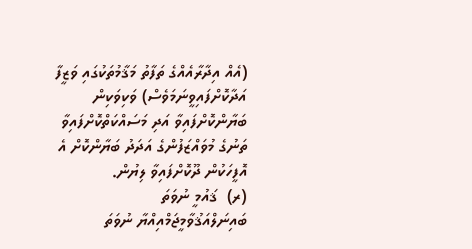(އެއް އިދާރާއެއްގެ ތަފާތު މަޤާމުތަކުގައި ވަޒީފާ އަދާކޮށްފައިވީނަމަވެސް) ވަކިވަކިން ބަޔާންކޮށްފައިވާ އަދި މަސައްކަތްކޮށްފައިވާ ތަނުގެ މުވައްޒަފުންގެ އަދަދު ބަޔާންކޮށް އެ އޮފީހަކުން ދޫކޮށްފައިވާ ލިޔުން.
(ރ)  ޤައުމީ ނުވަތަ ބައިނަލްއަޤުވާމީޖަމްއިއްޔާ ނުވަތަ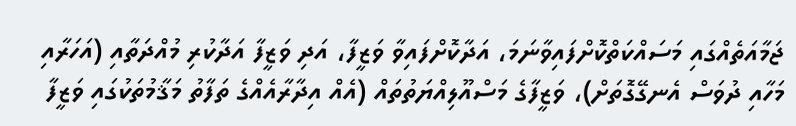ޖަމާއަތެއްގައި މަސައްކަތްކޮށްފައިވާނަމަ، އަދާކޮށްފައިވާ ވަޒީފާ، އަދި ވަޒީފާ އަދާކުރި މުއްދަތާއި (އަހަރާއި މަހާއި ދުވަސް އެނގޭގޮތަށް)، ވަޒީފާގެ މަސްއޫލިއްޔަތުތައް (އެއް އިދާރާއެއްގެ ތަފާތު މަޤާމުތަކުގައި ވަޒީފާ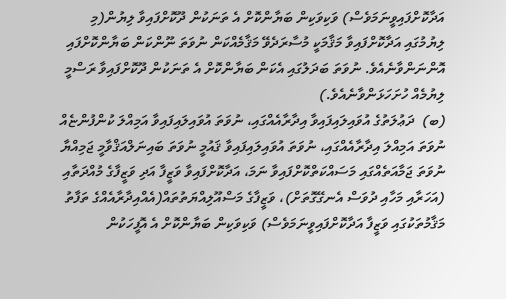އަދާކޮށްފައިވީނަމަވެސް) ވަކިވަކިން ބަޔާންކޮށް އެ ތަނަކުން ދޫކޮށްފައިވާ ލިޔުން(މި ލިޔުމުގައި އަދާކޮށްފައިވާ މަޤާމަކީ މުސާރަދެވޭ މަޤާމެއްކަން ނުވަތަ ނޫންކަން ބަޔާންކޮށްފައި އޮންނަންވާނެއެވެ. ނުވަތަ ބަދަލުގައި އެކަން ބަޔާންކޮށް އެ ތަނަކުން ދޫކޮށްފައިވާ ރަސްމީ ލިޔުމެއް ހުށަހަޅަންވާނެއެވެ.)
(ބ)  ދަޢުލަތުގެ އުވައިލައިފައިވާ އިދާރާއެއްގައި، ނުވަތަ އުވައިލައިފައިވާ އަމިއްލަ ކުންފުންޏެއް ނުވަތަ އަމިއްލަ އިދާރާއެއްގައި، ނުވަތަ އުވައިލައިފައިވާ ޤައުމީ ނުވަތަ ބައިނަލްއަޤްވާމީ ޖަމިއްޔާ ނުވަތަ ޖަމާއަތެއްގައި މަސައްކަތްކޮށްފައިވާ ނަމަ، އަދާކޮށްފައިވާ ވަޒީފާ އަދި ވަޒީފާގެ މުއްދަތާއި (އަހަރާއި މަހާއި ދުވަސް އެނގޭގޮތަށް)، ވަޒީފާގެ މަސްއޫލިއްޔަތުތައް(އެއްއިދާރާއެއްގެ ތަފާތު މަޤާމުތަކުގައި ވަޒީފާ އަދާކޮށްފައިވީނަމަވެސް) ވަކިވަކިން ބަޔާންކޮށް އެ އޮފީހަކުން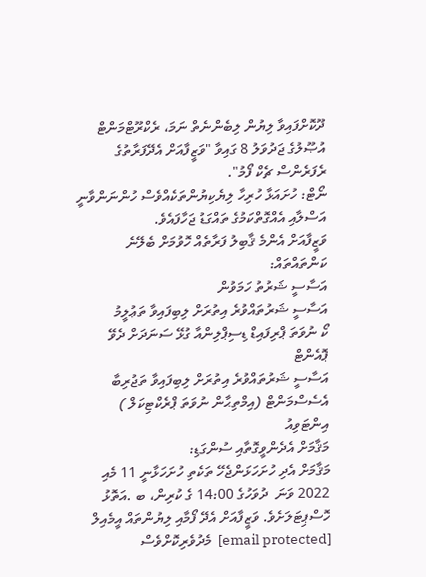ދޫކޮށްފައިވާ ލިޔުން ލިބެންނެތް ނަމަ، ރެކްރޫޓްމަންޓް އުޞޫލުގެ ޖަދުވަލު 8 ގައިވާ "ވަޒީފާއަށް އެދޭފަރާތުގެ ރެފަރެންސް ޗެކް ފޯމު".
ނޯޓް: ހުށައަޅާ ހުރިހާ ލިޔެކިޔުންތަކެއްވެސް ހުންނަންވާނީ އަސްލާއި އެއްގޮތްކަމުގެ ތައްގަޑު ޖަހާފައެވެ.
ވަޒީފާއަށް އެންމެ ޤާބިލު ފަރާތެއް ހޮވުމަށް ބެލޭނެ ކަންތައްތައް:
އަސާސީ ޝަރުތު ހަމަވުން
އަސާސީ ޝަރުތައްވުރެ އިތުރަށް ލިބިފައިވާ ތަޢުލީމު
ކޯ ނުވަތަ ޕްރިފައިޑް ޑިސިޕްލިންއާ ގުޅޭ ސަނަދަށް ދެވޭ ޕޮއެންޓް
އަސާސީ ޝަރުތައްވުރެ އިތުރަށް ލިބިފައިވާ ތަޖުރިބާ
އެސެސްމަންޓް (އިމްތިޙާން ނުވަތަ ޕްރެކްޓިކަލް )
އިންޓަވިއު
މަޤާމަށް އެދެންވީގޮތާއި ސުންގަޑި:
މަޤާމަށް އެދި ހުށަހަޅަންޖެހޭ ތަކެތި ހުށަހަޅާނީ 11 މެއި 2022 ވަނަ  ދުވަހުގެ 14:00 ގެ ކުރިން، ބ .އަތޮޅު ހޮސްޕިޓަލަށެވެ. ވަޒީފާއަށް އެދޭ ފޯމާއި ލިޔުންތައް އީމެއިލް [email protected]  މެދުވެރިކޮށްވެސް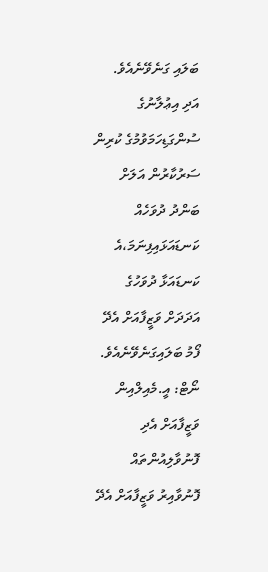ބަލައި ގަނެވޭނެއެވެ.
އަދި އިޢުލާނުގެ ސުންގަޑިހަމަވުމުގެ ކުރިން ސަރުކާރުން އަލަށް ބަންދު ދުވަހެއް ކަނޑައަޅައިފިނަމަ،އެ ކަނޑައަޅާ ދުވަހުގެ އަދަދަށް ވަޒީފާއަށް އެދޭ ފޯމު ބަލައިގަނެވޭނެއެވެ.
ނޯޓް: އީ.މެއިލްއިން ވަޒީފާއަށް އެދި ފޮނުވާލިއުންތައް ފޮނުވާއިރު ވަޒީފާއަށް އެދޭ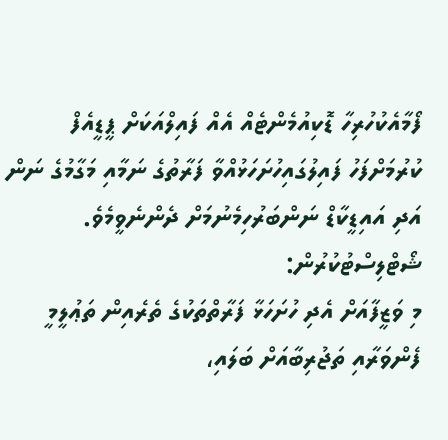ފޯމާއެކުހުރިހާ ޑޮކިއުމެންޓެއް އެއް ފައިލްއަކަށް ޕީޑީއެފް ކުރުމަށްފަހު ފައިލުގައިހުށަހަޅުއްވާ ފަރާތުގެ ނަމާއި މަގާމުގެ ނަން އަދި އައިޑީކާޑް ނަންބަރުހިމެނުމަށް ދެންނެވީމެވެ.
ޝޯޓްލިސްޓުކުރުން:
މި ވަޒީފާއަށް އެދި ހުށަހަޅާ ފަރާތްތަކުގެ ތެރެއިން ތަޢުލީމީ ފެންވަރާއި ތަޖުރިބާއަށް ބަލައި،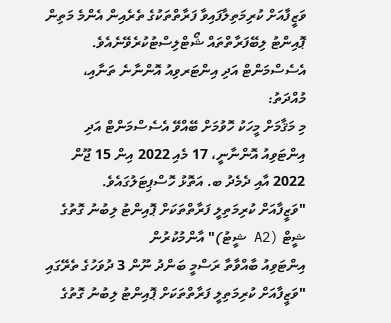ވަޒީފާއަށް ކުރިމަތިލާފައިވާ ފަރާތްތަކުގެ ތެރެއިން އެންމެ މަތިން ޕޮއިންޓު ލިބޭފަރާތްތައް ޝޯޓްލިސްޓުކުރެވޭނެއެވެ.
އެސެސްމަންޓް އަދި އިންޓަރވިއު އޮންނާނެ ތަނާއި، މުއްދަތު:
މި މަޤާމަށް މީހަކު ހޮވުމަށް ބޭއްވޭ އެސެސްމަންޓް އަދި އިންޓަވިއު އޮންނާނީ، 17 މެއި 2022 އިން 15 ޖޫން 2022 އާއި ދެމެދު ބ. އަތޮޅު ހޮސްޕިޓަލުގައެވެ.
"ވަޒީފާއަށް ކުރިމަތިލީ ފަރާތްތަކަށް ޕޮއިންޓު ލިބުނު ގޮތުގެ ޝީޓް (A2 ޝީޓު)" އާންމުކުރުން
އިންޓަވިއު ބާއްވާތާ ރަސްމީ ބަންދު ނޫން 3 ދުވަހުގެ ތެރޭގައި "ވަޒީފާއަށް ކުރިމަތިލީ ފަރާތްތަކަށް ޕޮއިންޓު ލިބުނު ގޮތުގެ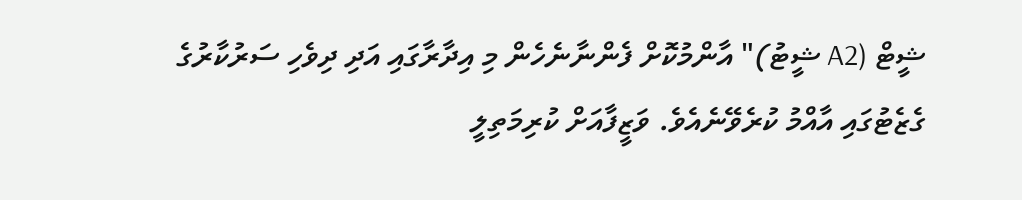ޝީޓް (A2 ޝީޓު)" އާންމުކޮށް ފެންނާނެހެން މި އިދާރާގައި އަދި ދިވެހި ސަރުކާރުގެ ގެޒެޓުގައި އާއްމު ކުރެވޭނެއެވެ. ވަޒީފާއަށް ކުރިމަތިލީ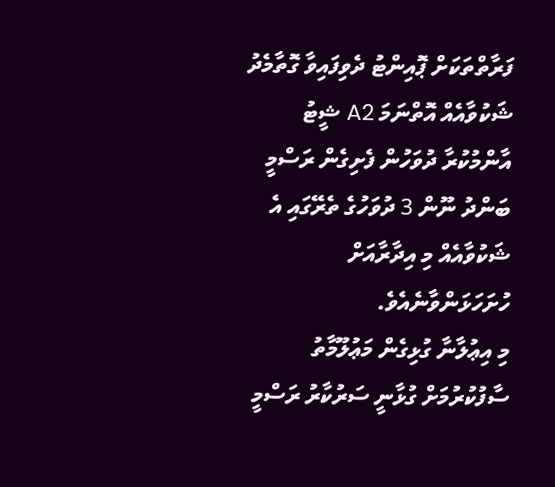ފަރާތްތަކަށް ޕޮއިންޓު ދެވިފައިވާ ގޮތާމެދު ޝަކުވާއެއް އޮތްނަމަ A2 ޝީޓު އާންމުކުރާ ދުވަހުން ފެށިގެން ރަސްމީ ބަންދު ނޫން 3 ދުވަހުގެ ތެރޭގައި އެ ޝަކުވާއެއް މި އިދާރާއަށް ހުށަހަޅަންވާނެއެވެ.
މި އިޢުލާނާ ގުޅިގެން މަޢުލޫމާތު ސާފުކުރުމަށް ގުޅާނީ ސަރުކާރު ރަސްމީ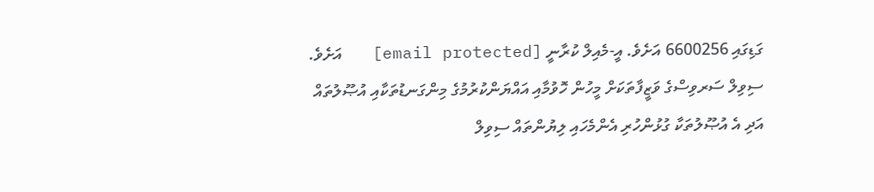ގަޑިގައި 6600256 އަށެވެ. އީ-މެއިލް ކުރާނީ [email protected]   އަށެވެ.
ސިވިލް ސަރވިސްގެ ވަޒީފާތަކަށް މީހުން ހޮވުމާއި އައްޔަންކުރުމުގެ މިންގަނޑުތަކާއި އުޞޫލުތައް އަދި އެ އުޞޫލުތަކާ ގުޅުންހުރި އެންމެހައި ލިޔުންތައް ސިވިލް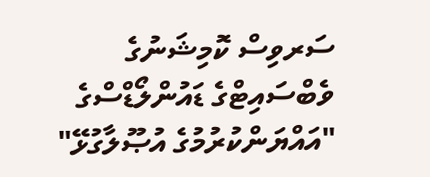ސަރވިސް ކޮމިޝަނުގެ ވެބްސައިޓްގެ ޑައުންލޯޑްސްގެ "އައްޔަންކުރުމުގެ އުޞޫލާގުޅޭ"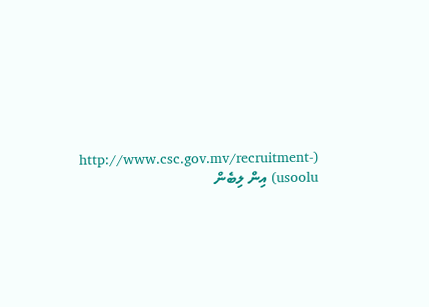(http://www.csc.gov.mv/recruitment-usoolu) އިން ލިބެން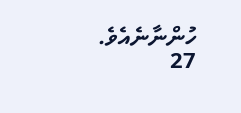ހުންނާނެއެވެ.
27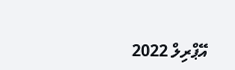އޭޕްރިލް 2022